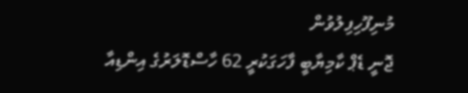މުނިފޫހިފިލުވުން
ޖޮނީ ޑެޕް ކާމިޔާބީ ފާހަގަކުރީ 62 ހާސްޑޮލަރުގެ އިންޑިއާ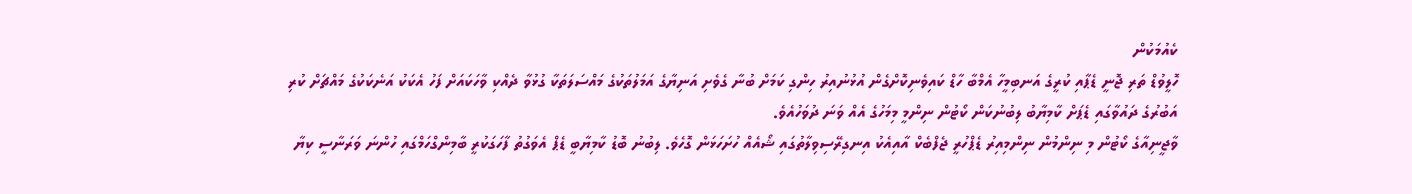ކެއުމަކުން
ހޮލީވުޑް ތަރި ޖޮނީ ޑެޕާއި ކުރީގެ އަނބިމީހާ އެމްބާ ހާޑް ކައިވެނިކޮށްގެން އުޅުނުއިރު ހިންގި ކަމަށް ބުނާ ގެވެށި އަނިޔާގެ އަމަލުތަކުގެ މައްސަލަތަކާ ގުޅުވާ ދެއްކި ވާހަކައަށް ފަހު އެކަކު އަނެކަކުގެ މައްޗަށް ކުރި އަބުރުގެ ދައުވާގައި ޑެޕަށް ކާމިޔާބު ލިބުނުކަން ކޯޓުން ނިންމީ މިމަހުގެ އެއް ވަނަ ދުވަހުއެވެ.
ވާޖީނިއާގެ ކޯޓުން މި ނިންމުން ނިންމިއިރު ޑެޕްހުރީ ޖެފްބެކް އާއިއެކު އިނގިރޭސިވިލާތުގައި ޝޯއެއް ހުށަހަޅަން ގޮހެވެ. ލިބުނު ބޮޑު ކާމިޔާބީ ޑެޕް އެވަގުތު ފާހަގަކުރީ ބާމިންގްހަމްގައި ހުންނަ ވަރަނާސީ ކިޔާ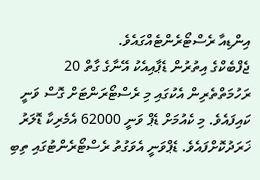އިންޑިއާ ރެސްޓޯރެންޓެއްގައެވެ.
ޖެފްބެކްގެ އިތުރުން ޑެޕާއިއެކު އޭނާގެ ގާތް 20 ރަހުމަތްތެރިން އެކުގައި މި ރެސްޓޯރަންޓަށް ގޮސް ވަނީ ކައިފައެވެ. މި ކެއުމަށް ޑެޕް ވަނީ 62000 އެމެރިކާ ޑޮލަރު ޚަރަދުކޮށްފައެވެ. ޑެޕްވަނީ އެވަގުތު ރެސްޓޯރެންޓުގައި ތިބި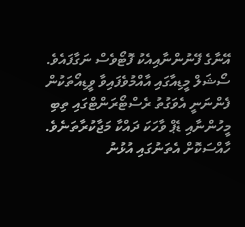އޭނާގެ ފޭނުންނާއިއެކު ފޮޓޯވެސް ނަގާފައެވެ.
ސޯޝަލް މީޑިއާގައި އާއްމުވެފައިވާ ވީޑިއޯތަކުން ފެންނަނީ އެވަގުތު ރެސްޓޯރަންޓްގައި ތިބި މީހުންނާއި ޑެޕް ވާހަކަ ދައްކާ މަޖާކުރާތަނެވެ. ހާއްސަކޮށް އެތަނުގައި އުޅުނު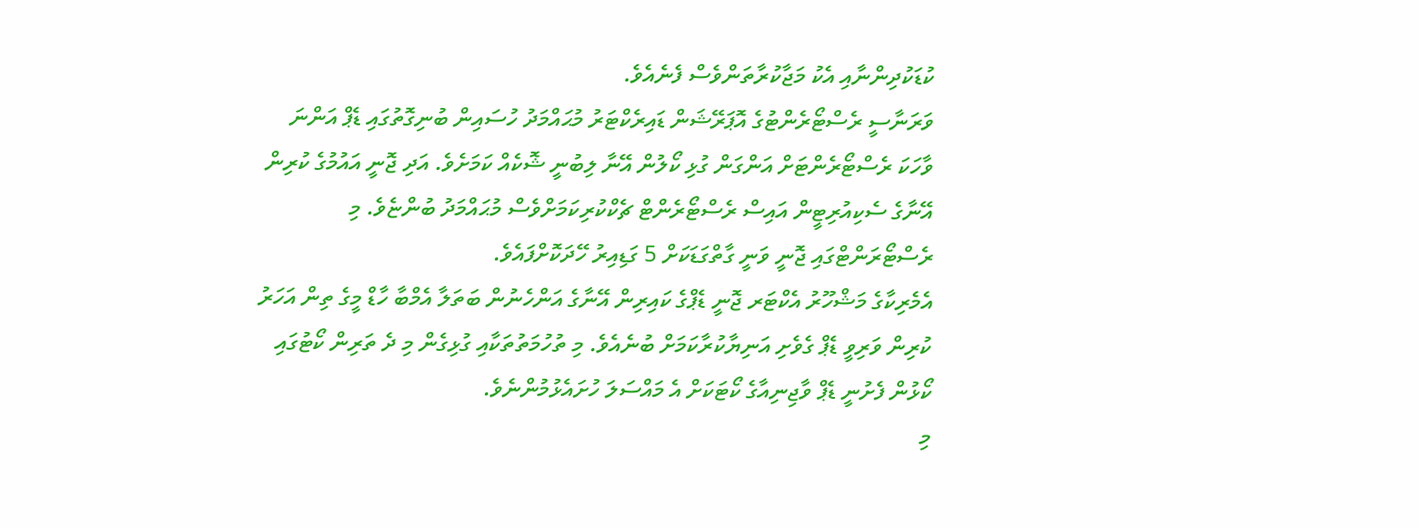ކުޑަކުދިންނާއި އެކު މަޖާކުރާތަންވެސް ފެނެއެވެ.
ވަރަނާސީ ރެސްޓޯރެންޓުގެ އޮޕަރޭޝަން ޑައިރެކްޓަރު މުޙައްމަދު ހުސައިން ބުނިގޮތުގައި ޑެޕް އަންނަ ވާހަކަ ރެސްޓޯރެންޓަށް އަންގަން ގުޅި ކޯލުން އޭނާ ލިބުނީ ޝޮކެއް ކަމަށެވެ. އަދި ޖޮނީ އައުމުގެ ކުރިން އޭނާގެ ސެކިއުރިޓީން އައިސް ރެސްޓޯރެންޓް ޗެކްކުރިކަމަށްވެސް މުޙައްމަދު ބުންޏެވެ. މި ރެސްޓޯރަންޓްގައި ޖޮނީ ވަނީ ގާތްގަޑަކަށް 5 ގަޑިއިރު ހޭދަކޮށްފައެވެ.
އެމެރިކާގެ މަޝްހޫރު އެކްޓަރ ޖޮނީ ޑެޕްގެ ކައިރިން އޭނާގެ އަންހެނުން ބަތަލާ އެމްބާ ހާޑް މީގެ ތިން އަހަރު ކުރިން ވަރިވީ ޑެޕް ގެވެށި އަނިޔާކުރާކަމަށް ބުނެއެވެ. މި ތުހުމަތުތަކާއި ގުޅިގެން މި ދެ ތަރިން ކޯޓުގައި ކޯޅުން ފެށުނީ ޑެޕް ވާޖިނިއާގެ ކޯޓަކަށް އެ މައްސަލަ ހުށައެޅުމުންނެވެ.
މި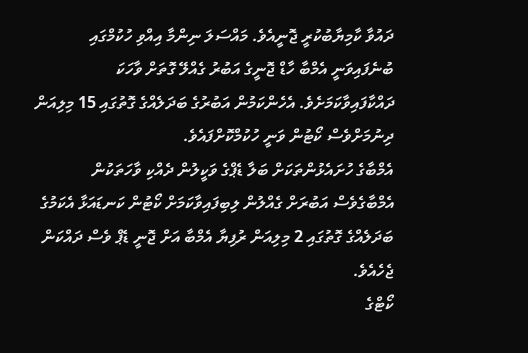ދައުވާ ކާމިޔާބުކުރީ ޖޮނީއެވެ. މައްސަލަ ނިންމާ އިއްވި ހުކުމްގައި ބުނެފައިވަނީ އެމްބާ ހާޑް ޖޮނީގެ އަބުރު ގެއްލޭ ގޮތަށް ވާހަކަ ދައްކާފައިވާކަމަށެވެ. އެހެންކަމުން އަބުރުގެ ބަދަލެއްގެ ގޮތުގައި 15 މިލިއަން ދިނުމަށްވެސް ކޯޓުން ވަނީ ހުކުމްކޮށްފައެވެ.
އެމްބާގެ ހުށައެޅުންތަކަށް ބަލާ ޑެޕްގެ ވަކީލުން ދެއްކި ވާހަތަކުން އެމްބާގެވެސް އަބުރަށް ގެއްލުން ލިބިފައިވާކަމަށް ކޯޓުން ކަނޑައަޅާ އެކަމުގެ ބަދަލެއްގެ ގޮތުގައި 2 މިލިއަން ރުފިޔާ އެމްބާ އަށް ޖޮނީ ޑެޕް ވެސް ދައްކަން ޖެހެއެވެ.
ކޯޓްގެ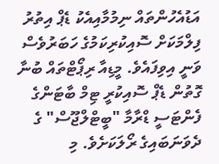އަޑުއެހުންތައް ނިމުމާއިއެކު ޑެޕް އިތުރު ފިލްމަކަށް ސޮއިކުރިކަމުގެ ހަބަރުވެސް ވަނީ އިވިފައެވެ. މީޑިއާ ރިޕޯޓްތައް ބުނާ ގޮތުން ޑެޕް ސޮއިކުރީ ޓިމް ބާޓަންގެ ފެންޓަސީ ޑްރާމާ "ބީޓްލްޖޫސް" ގެ ދެވަނަބައިގެ ރޯލަކަށެވެ. މި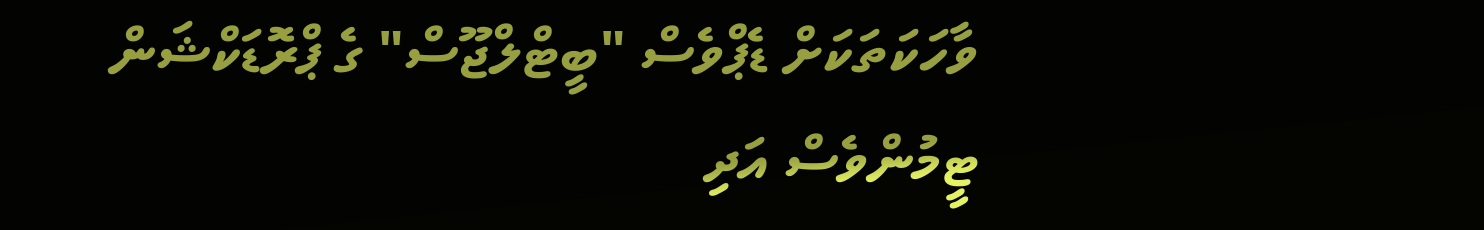ވާހަކަތަކަށް ޑެޕްވެސް "ބީޓްލްޖޫސް" ގެ ޕްރޮޑަކްޝަން ޓީމުންވެސް އަދި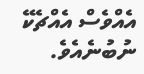އެއްވެސް އެއްޗެކޭ ނުބުނެއެވެ.